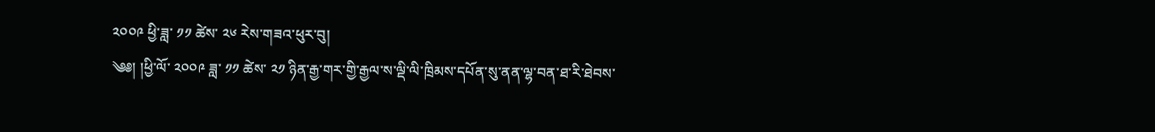༢༠༠༩ ཕྱི་ཟླ་ ༡༡ ཚེས་ ༢༦ རེས་གཟའ་ཕུར་བུ།
༄༅། །ཕྱི་ལོ་ ༢༠༠༩ ཟླ་ ༡༡ ཚེས་ ༢༡ ཉིན་རྒྱ་གར་གྱི་རྒྱལ་ས་ལྡི་ལི་ཁྲིམས་དཔོན་སུ་ནན་ལྷ་བན་ཐ་རི་ཐེབས་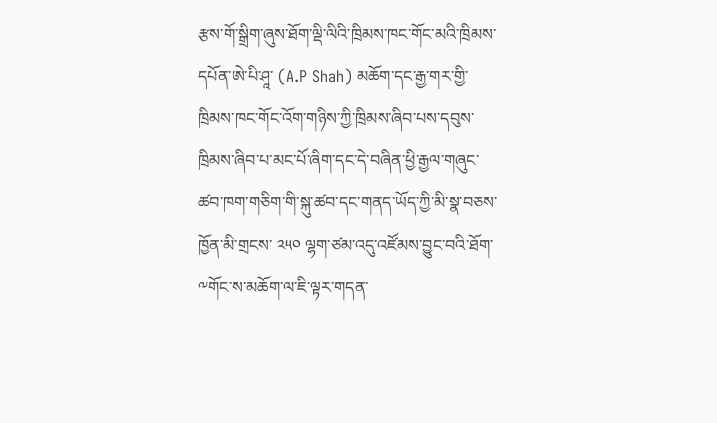རྩས་གོ་སྒྲིག་ཞུས་ཐོག་ལྡི་ལིའི་ཁྲིམས་ཁང་གོང་མའི་ཁྲིམས་དཔོན་ཨེ་པི་ཤཱ་ (A.P Shah) མཆོག་དང་རྒྱ་གར་གྱི་ཁྲིམས་ཁང་གོང་འོག་གཉིས་ཀྱི་ཁྲིམས་ཞིབ་པས་དབུས་ཁྲིམས་ཞིབ་པ་མང་པོ་ཞིག་དང་དེ་བཞིན་ཕྱི་རྒྱལ་གཞུང་ཚབ་ཁག་གཅིག་གི་སྐུ་ཚབ་དང་གནད་ཡོད་ཀྱི་མི་སྣ་བཅས་ཁྱོན་མི་གྲངས་ ༢༥༠ ལྷག་ཙམ་འདུ་འཛོམས་བྱུང་བའི་ཐོག་༸གོང་ས་མཆོག་ལ་ཇི་ལྟར་གདན་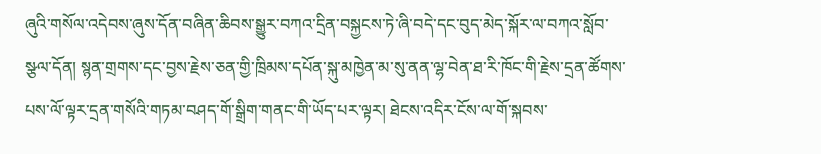ཞུའི་གསོལ་འདེབས་ཞུས་དོན་བཞིན་ཆིབས་སྒྱུར་བཀའ་དྲིན་བསྐྱངས་ཏེ་ཞི་བདེ་དང་བུད་མེད་སྐོར་ལ་བཀའ་སློབ་སྩལ་དོན། སྙན་གྲགས་དང་བྱས་རྗེས་ཅན་གྱི་ཁྲིམས་དཔོན་སྐུ་མཁྱེན་མ་སུ་ནན་ལྷ་བེན་ཐ་རི་ཁོང་གི་རྗེས་དྲན་ཚོགས་པས་ལོ་ལྟར་དྲན་གསོའི་གཏམ་བཤད་གོ་སྒྲིག་གནང་གི་ཡོད་པར་ལྟར། ཐེངས་འདིར་ངོས་ལ་གོ་སྐབས་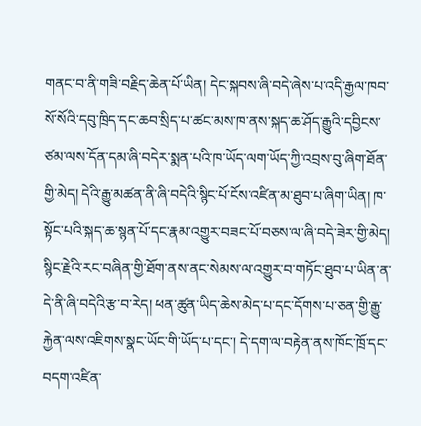གནང་བ་ནི་གཟི་བརྗིད་ཆེན་པོ་ཡིན། དེང་སྐབས་ཞི་བདེ་ཞེས་པ་འདི་རྒྱལ་ཁབ་སོ་སོའི་དབུ་ཁྲིད་དང་ཆབ་སྲིད་པ་ཚང་མས་ཁ་ནས་སྐད་ཆ་ཤོད་རྒྱུའི་དབྱིངས་ཙམ་ལས་དོན་དམ་ཞི་བདེར་སྨན་པའི་ཁ་ཡོད་ལག་ཡོད་ཀྱི་འབྲས་བུ་ཞིག་ཐོན་གྱི་མེད། དེའི་རྒྱུ་མཚན་ནི་ཞི་བདེའི་སྙིང་པོ་ངོས་འཛིན་མ་ཐུབ་པ་ཞིག་ཡིན། ཁ་སྟོང་པའི་སྐད་ཆ་སྙན་པོ་དང་རྣམ་འགྱུར་བཟང་པོ་བཅས་ལ་ཞི་བདེ་ཟེར་གྱི་མེད། སྙིང་རྗེའི་རང་བཞིན་གྱི་ཐོག་ནས་ནང་སེམས་ལ་འགྱུར་བ་གཏོང་ཐུབ་པ་ཡིན་ན་དེ་ནི་ཞི་བདེའི་རྩ་བ་རེད། ཕན་ཚུན་ཡིད་ཆེས་མེད་པ་དང་དོགས་པ་ཅན་གྱི་རྒྱུ་རྐྱེན་ལས་འཇིགས་སྣང་ཡོང་གི་ཡོད་པ་དང་། དེ་དག་ལ་བརྟེན་ནས་ཁོང་ཁྲོ་དང་བདག་འཛིན་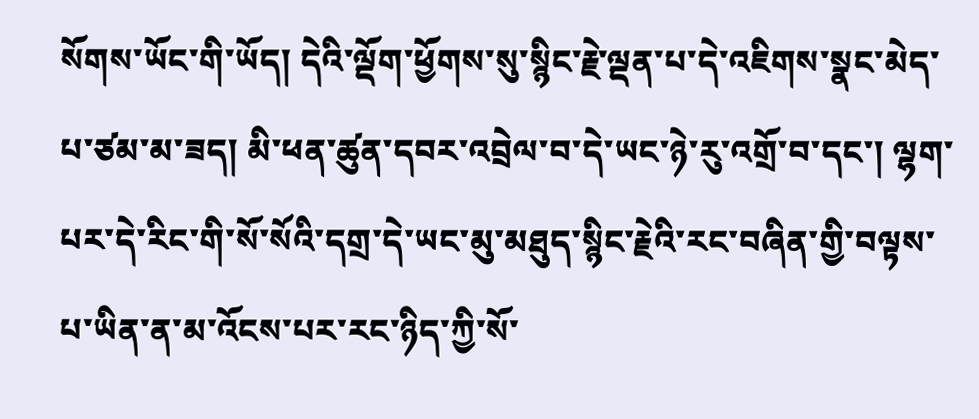སོགས་ཡོང་གི་ཡོད། དེའི་ལྡོག་ཕྱོགས་སུ་སྙིང་རྗེ་ལྡན་པ་དེ་འཇིགས་སྣང་མེད་པ་ཙམ་མ་ཟད། མི་ཕན་ཚུན་དབར་འབྲེལ་བ་དེ་ཡང་ཉེ་རུ་འགྲོ་བ་དང་། ལྷག་པར་དེ་རིང་གི་སོ་སོའི་དགྲ་དེ་ཡང་མུ་མཐུད་སྙིང་རྗེའི་རང་བཞིན་གྱི་བལྟས་པ་ཡིན་ན་མ་འོངས་པར་རང་ཉིད་ཀྱི་སོ་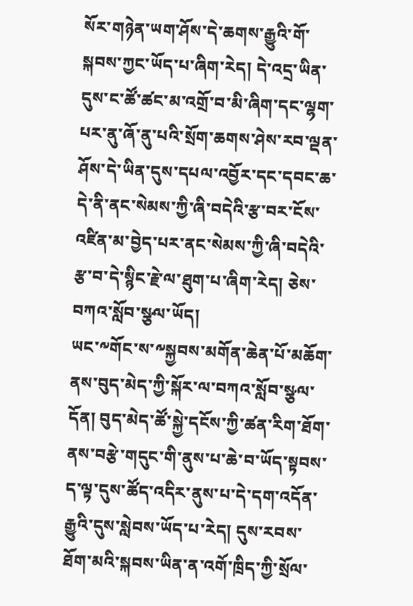སོར་གཉེན་ཡག་ཤོས་དེ་ཆགས་རྒྱུའི་གོ་སྐབས་ཀྱང་ཡོད་པ་ཞིག་རེད། དེ་འདྲ་ཡིན་དུས་ང་ཚོ་ཚང་མ་འགྲོ་བ་མི་ཞིག་དང་ལྷག་པར་ནུ་ཞོ་ནུ་པའི་སྲོག་ཆགས་ཤེས་རབ་ལྡན་ཤོས་དེ་ཡིན་དུས་དཔལ་འབྱོར་དང་དབང་ཆ་དེ་ནི་ནང་སེམས་ཀྱི་ཞི་བདེའི་རྩ་བར་ངོས་འཛིན་མ་བྱེད་པར་ནང་སེམས་ཀྱི་ཞི་བདེའི་རྩ་བ་དེ་སྙིང་རྗེ་ལ་ཐུག་པ་ཞིག་རེད། ཅེས་བཀའ་སློབ་སྩལ་ཡོད།
ཡང་༸གོང་ས་༸སྐྱབས་མགོན་ཆེན་པོ་མཆོག་ནས་བུད་མེད་ཀྱི་སྐོར་ལ་བཀའ་སློབ་སྩལ་དོན། བུད་མེད་ཚོ་སྐྱེ་དངོས་ཀྱི་ཚན་རིག་ཐོག་ནས་བརྩེ་གདུང་གི་ནུས་པ་ཆེ་བ་ཡོད་སྟབས་ད་ལྟ་དུས་ཚོད་འདིར་ནུས་པ་དེ་དག་འདོན་རྒྱུའི་དུས་སླེབས་ཡོད་པ་རེད། དུས་རབས་ཐོག་མའི་སྐབས་ཡིན་ན་འགོ་ཁྲིད་ཀྱི་སྲོལ་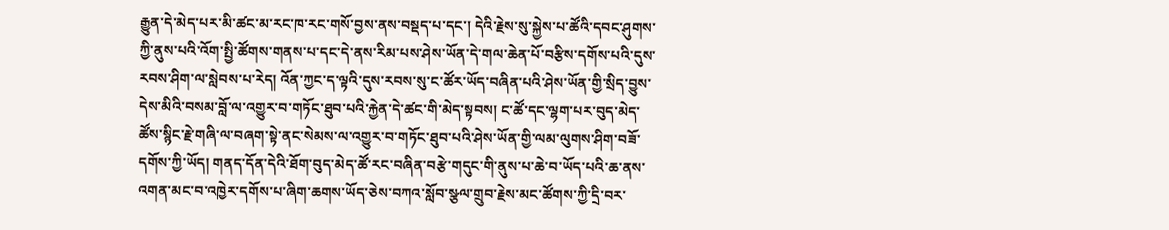རྒྱུན་དེ་མེད་པར་མི་ཚང་མ་རང་ཁ་རང་གསོ་བྱས་ནས་བསྡད་པ་དང་། དེའི་རྗེས་སུ་སྐྱེས་པ་ཚོའི་དབང་ཤུགས་ཀྱི་ནུས་པའི་འོག་སྤྱི་ཚོགས་གནས་པ་དང་དེ་ནས་རིམ་པས་ཤེས་ཡོན་དེ་གལ་ཆེན་པོ་བརྩིས་དགོས་པའི་དུས་རབས་ཤིག་ལ་སླེབས་པ་རེད། འོན་ཀྱང་ད་ལྟའི་དུས་རབས་སུ་ང་ཚོར་ཡོད་བཞིན་པའི་ཤེས་ཡོན་གྱི་སྲིད་བྱུས་དེས་མིའི་བསམ་བློ་ལ་འགྱུར་བ་གཏོང་ཐུབ་པའི་རྐྱེན་དེ་ཚང་གི་མེད་སྟབས། ང་ཚོ་དང་ལྷག་པར་བུད་མེད་ཚོས་སྙིང་རྗེ་གཞི་ལ་བཞག་སྟེ་ནང་སེམས་ལ་འགྱུར་བ་གཏོང་ཐུབ་པའི་ཤེས་ཡོན་གྱི་ལམ་ལུགས་ཤིག་བཟོ་དགོས་ཀྱི་ཡོད། གནད་དོན་དེའི་ཐོག་བུད་མེད་ཚོ་རང་བཞིན་བརྩེ་གདུང་གི་ནུས་པ་ཆེ་བ་ཡོད་པའི་ཆ་ནས་འགན་མང་བ་འཁྱེར་དགོས་པ་ཞིག་ཆགས་ཡོད་ཅེས་བཀའ་སློབ་སྩལ་གྲུབ་རྗེས་མང་ཚོགས་ཀྱི་དྲི་བར་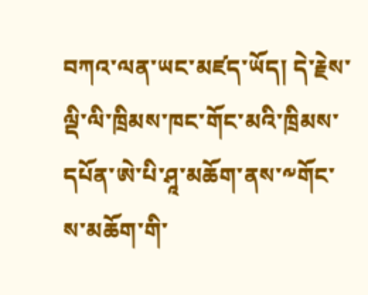བཀའ་ལན་ཡང་མཛད་ཡོད། དེ་རྗེས་ལྡི་ལི་ཁྲིམས་ཁང་གོང་མའི་ཁྲིམས་དཔོན་ཨེ་པི་ཤཱ་མཆོག་ནས་༸གོང་ས་མཆོག་གི་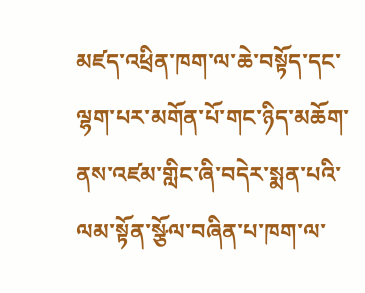མཛད་འཕྲིན་ཁག་ལ་ཆེ་བསྟོད་དང་ལྷག་པར་མགོན་པོ་གང་ཉིད་མཆོག་ནས་འཛམ་གླིང་ཞི་བདེར་སྨན་པའི་ལམ་སྟོན་སྩོལ་བཞིན་པ་ཁག་ལ་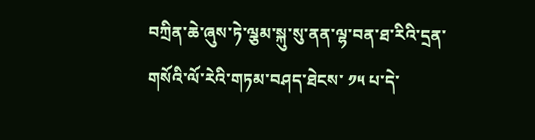བཀྲིན་ཆེ་ཞུས་ཏེ་ལྕམ་སྐུ་སུ་ནན་ལྷ་བན་ཐ་རིའི་དྲན་གསོའི་ལོ་རེའི་གཏམ་བཤད་ཐེངས་ ༡༥ པ་དེ་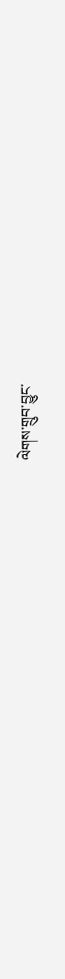ལེགས་གྲུབ་བྱུང་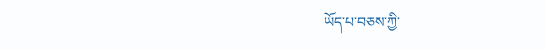ཡོད་པ་བཅས་ཀྱི་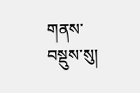གནས་བསྡུས་སུ།